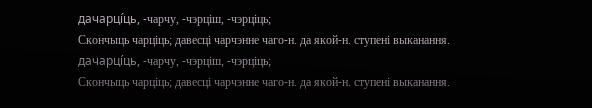дачарці́ць, ‑чарчу, ‑чэрціш, ‑чэрціць;
Скончыць чарціць; давесці чарчэнне чаго‑н. да якой‑н. ступені выканання.
дачарці́ць, ‑чарчу, ‑чэрціш, ‑чэрціць;
Скончыць чарціць; давесці чарчэнне чаго‑н. да якой‑н. ступені выканання.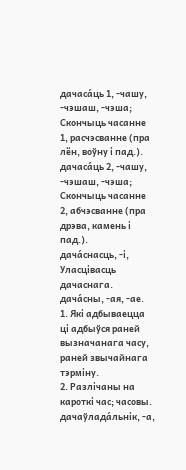дачаса́ць 1, ‑чашу, ‑чэшаш, ‑чэша;
Скончыць часанне 1, расчэсванне (пра лён, воўну і пад.).
дачаса́ць 2, ‑чашу, ‑чэшаш, ‑чэша;
Скончыць часанне 2, абчэсванне (пра дрэва, камень і пад.).
дача́снасць, ‑і,
Уласцівасць дачаснага.
дача́сны, ‑ая, ‑ае.
1. Які адбываецца ці адбыўся раней вызначанага часу, раней звычайнага тэрміну.
2. Разлічаны на кароткі час; часовы.
дачаўлада́льнік, ‑а,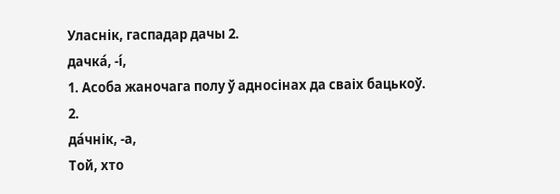Уласнік, гаспадар дачы 2.
дачка́, ‑і́,
1. Асоба жаночага полу ў адносінах да сваіх бацькоў.
2.
да́чнік, ‑а,
Той, хто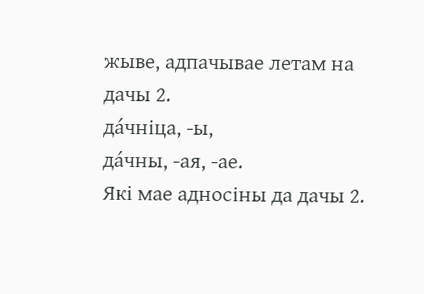жыве, адпачывае летам на дачы 2.
да́чніца, ‑ы,
да́чны, ‑ая, ‑ае.
Які мае адносіны да дачы 2.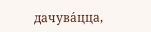дачува́цца,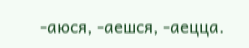‑аюся, ‑аешся, ‑аецца.